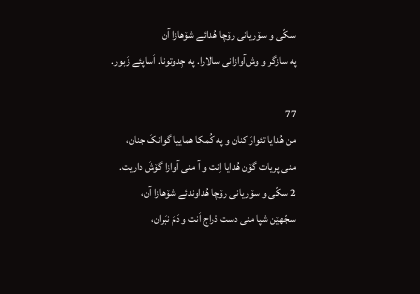سکّی و سۆریانی رۆچا هُدائے شۆهازا آن
په سازگر و وش‌آوازانی سالارا. په جِدوتونا. اَساپئے زَبور.

77
من هُدایا تئوارَ کنان و په کُمکا هماییا گوانکَ جنان،
منی پریات گۆن هُدایا اِنت و آ منی آوازا گۆشَ داریت.
2 سکّی و سۆریانی رۆچا هُداوندئے شۆهازا آن،
سجّهێن شپا منی دست دْراج اَنت و دَمَ نبَران،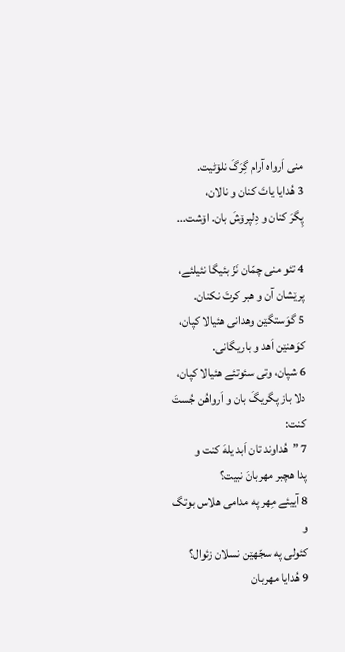منی اَرواه آرام گِرَگَ نلۆٹیت.
3 هُدایا یاتَ کنان و نالان،
پِگرَ کنان و دِلپرۆشَ بان. اۆشت...

4 تئو منی چمّان نَزّ بئیگا نئیلئے،
پرێشان آن و هبر کرتَ نکنان.
5 گوَستگێن وهدانی هئیالا کپان،
کوَهنێن اَهد و باریگانی.
6 شپان، وتی سئوتئے هئیالا کپان،
دلا باز پگریگَ بان و اَرواهُن جُستَ کنت:
7 ”هُداوند تان اَبد یلهَ کنت و
پدا هچبر مهربانَ نبیت؟
8 آییئے مِهر په مدامی هلاس بوتگ و
کئولی په سجّهێن نسلان زئوال؟
9 هُدایا مهربان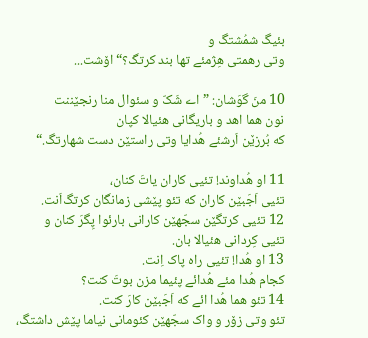بئیگ شمُشتگ و
وتی رهمتی هِژمئے تها بند کرتگ؟“ اۆشت...

10 منَ گوَشان: ”اے شَکّ و سئوال منا رنجێننت
نون هما اهد و باریگانی هئیالا کپان
که بُرزێن اَرشئے هُدایا وتی راستێن دست شهارتگ.“

11 او هُداوند! تئیی کاران یاتَ کنان،
تئیی اَجَبێن کاران که تئو پێشی زمانگان کرتگ‌اَنت.
12 تئیی کرتگێن سجّهێن کارانی بارئوا پِگرَ کنان و
تئیی کِردانی هئیالا بان.
13 او هُدا! تئیی راه پاک اِنت.
کجام هُدا مئے هُدائے پئیما مزن بوتَ کنت؟
14 تئو هما هُدا ائے که اَجَبێن کارَ کنت.
تئو وتی زۆر و واک سجّهێن کئومانی نیاما پێش داشتگ،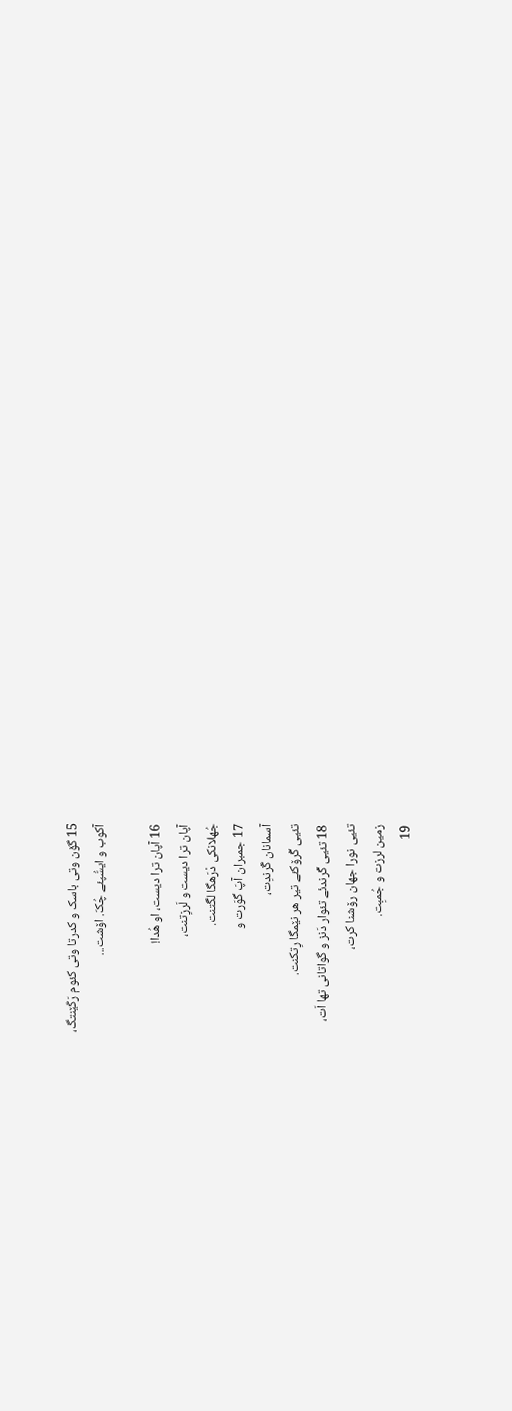15 گۆن وتی باسک و کدرتا وتی کئوم رَکّێنتگ،
آکوب و ایسُّپئے چُکّ. اۆشت...

16 آپان ترا دیست، او هُدا!
آپان ترا دیست و لَرزِتنت،
جُهلانکی دْرَهگا لگّتنت.
17 جمبران آپَ گوَرت و
آسمانان گْرندِت،
تئیی گْرۆکئے تیر هر نێمگا رِتکنت.
18 تئیی گْرندئے تئوار دَنز و گواتانی تها اَت،
تئیی نورا جهان رۆشنا کرت،
زمین لرزت و جُمبِت.
19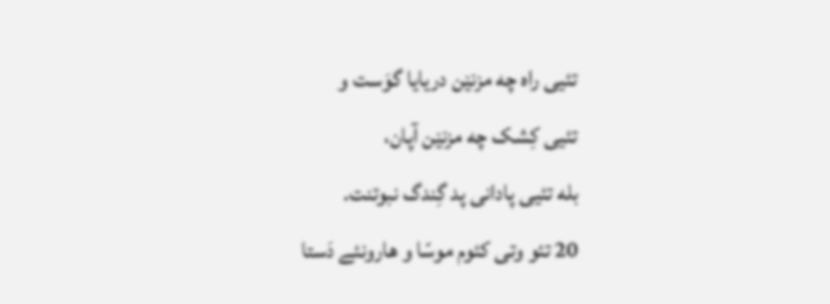تئیی راه چه مزنێن دریایا گوَست و
تئیی کِشک چه مزنێن آپان،
بله تئیی پادانی پد گِندگ نبوتنت.
20 تئو وتی کئوم موسّا و هارونئے دَستا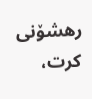رهشۆنی کرت،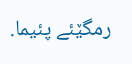رمگێئے پئیما.